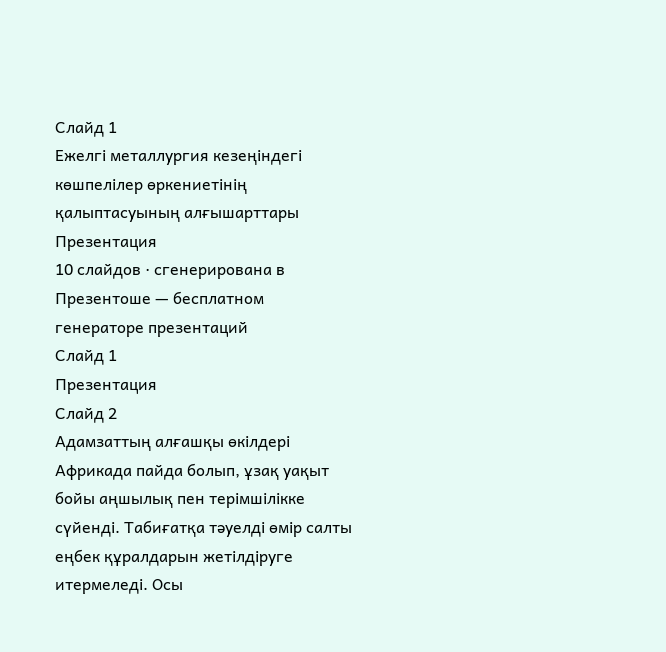Слайд 1
Ежелгі металлургия кезеңіндегі көшпелілер өркениетінің қалыптасуының алғышарттары
Презентация
10 слайдов · сгенерирована в Презентоше — бесплатном генераторе презентаций
Слайд 1
Презентация
Слайд 2
Адамзаттың алғашқы өкілдері Африкада пайда болып, ұзақ уақыт бойы аңшылық пен терімшілікке сүйенді. Табиғатқа тәуелді өмір салты еңбек құралдарын жетілдіруге итермеледі. Осы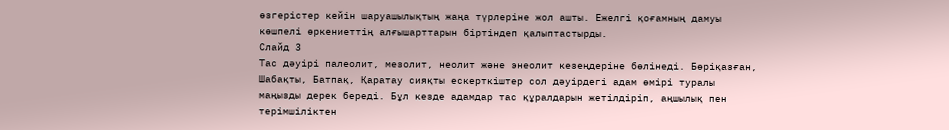өзгерістер кейін шаруашылықтың жаңа түрлеріне жол ашты. Ежелгі қоғамның дамуы көшпелі өркениеттің алғышарттарын біртіндеп қалыптастырды.
Слайд 3
Тас дәуірі палеолит, мезолит, неолит және энеолит кезеңдеріне бөлінеді. Бөріқазған, Шабақты, Батпақ, Қаратау сияқты ескерткіштер сол дәуірдегі адам өмірі туралы маңызды дерек береді. Бұл кезде адамдар тас құралдарын жетілдіріп, аңшылық пен терімшіліктен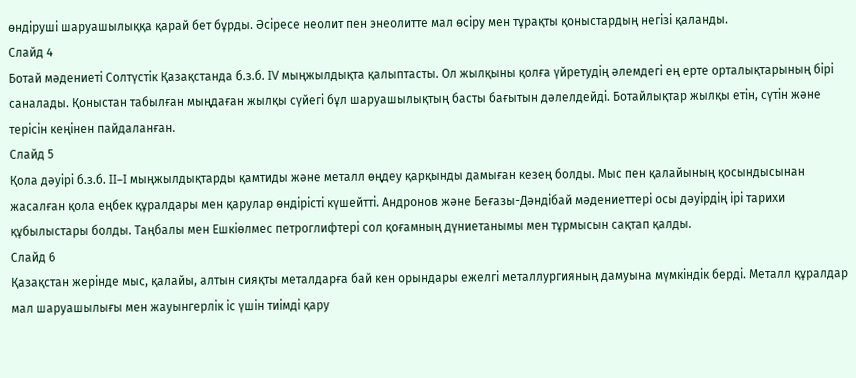өндіруші шаруашылыққа қарай бет бұрды. Әсіресе неолит пен энеолитте мал өсіру мен тұрақты қоныстардың негізі қаланды.
Слайд 4
Ботай мәдениеті Солтүстік Қазақстанда б.з.б. IV мыңжылдықта қалыптасты. Ол жылқыны қолға үйретудің әлемдегі ең ерте орталықтарының бірі саналады. Қоныстан табылған мыңдаған жылқы сүйегі бұл шаруашылықтың басты бағытын дәлелдейді. Ботайлықтар жылқы етін, сүтін және терісін кеңінен пайдаланған.
Слайд 5
Қола дәуірі б.з.б. II–I мыңжылдықтарды қамтиды және металл өңдеу қарқынды дамыған кезең болды. Мыс пен қалайының қосындысынан жасалған қола еңбек құралдары мен қарулар өндірісті күшейтті. Андронов және Беғазы-Дәндібай мәдениеттері осы дәуірдің ірі тарихи құбылыстары болды. Таңбалы мен Ешкіөлмес петроглифтері сол қоғамның дүниетанымы мен тұрмысын сақтап қалды.
Слайд 6
Қазақстан жерінде мыс, қалайы, алтын сияқты металдарға бай кен орындары ежелгі металлургияның дамуына мүмкіндік берді. Металл құралдар мал шаруашылығы мен жауынгерлік іс үшін тиімді қару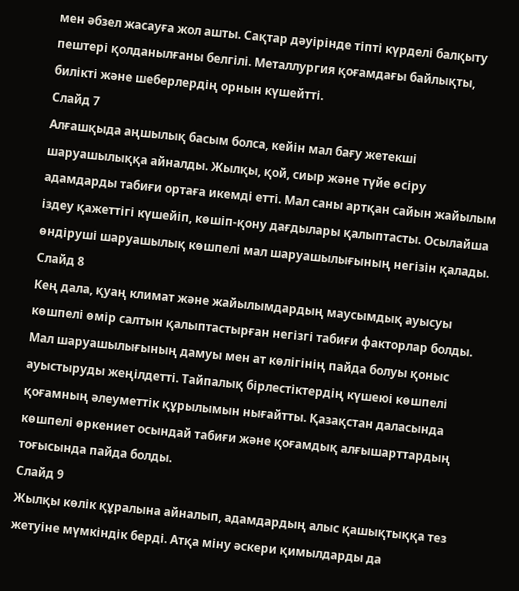мен әбзел жасауға жол ашты. Сақтар дәуірінде тіпті күрделі балқыту пештері қолданылғаны белгілі. Металлургия қоғамдағы байлықты, билікті және шеберлердің орнын күшейтті.
Слайд 7
Алғашқыда аңшылық басым болса, кейін мал бағу жетекші шаруашылыққа айналды. Жылқы, қой, сиыр және түйе өсіру адамдарды табиғи ортаға икемді етті. Мал саны артқан сайын жайылым іздеу қажеттігі күшейіп, көшіп-қону дағдылары қалыптасты. Осылайша өндіруші шаруашылық көшпелі мал шаруашылығының негізін қалады.
Слайд 8
Кең дала, қуаң климат және жайылымдардың маусымдық ауысуы көшпелі өмір салтын қалыптастырған негізгі табиғи факторлар болды. Мал шаруашылығының дамуы мен ат көлігінің пайда болуы қоныс ауыстыруды жеңілдетті. Тайпалық бірлестіктердің күшеюі көшпелі қоғамның әлеуметтік құрылымын нығайтты. Қазақстан даласында көшпелі өркениет осындай табиғи және қоғамдық алғышарттардың тоғысында пайда болды.
Слайд 9
Жылқы көлік құралына айналып, адамдардың алыс қашықтыққа тез жетуіне мүмкіндік берді. Атқа міну әскери қимылдарды да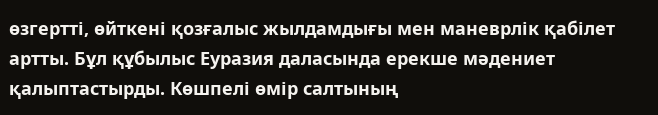өзгертті, өйткені қозғалыс жылдамдығы мен маневрлік қабілет артты. Бұл құбылыс Еуразия даласында ерекше мәдениет қалыптастырды. Көшпелі өмір салтының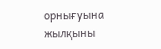орнығуына жылқыны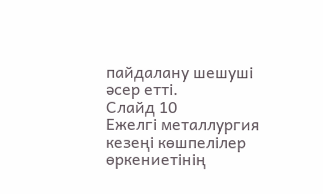пайдалану шешуші әсер етті.
Слайд 10
Ежелгі металлургия кезеңі көшпелілер өркениетінің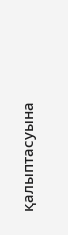қалыптасуына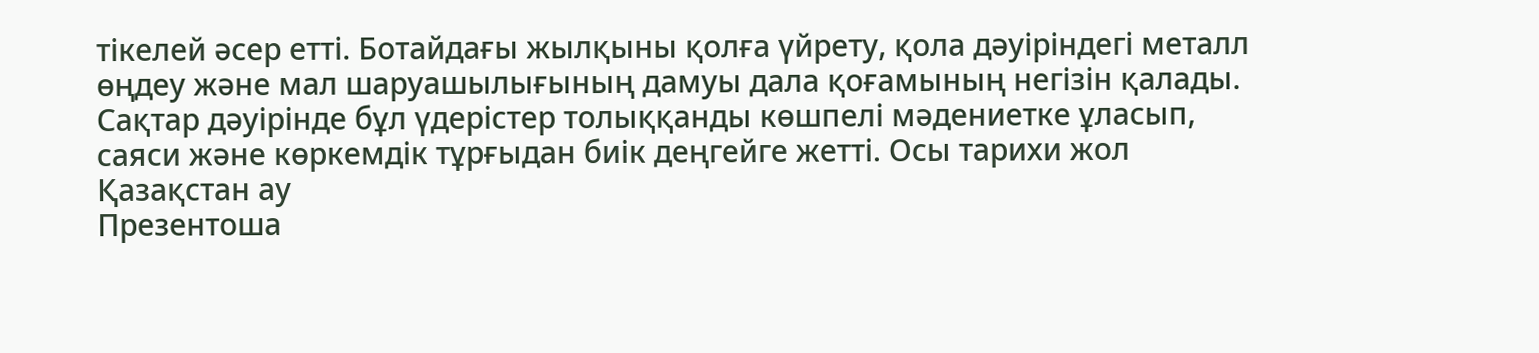тікелей әсер етті. Ботайдағы жылқыны қолға үйрету, қола дәуіріндегі металл өңдеу және мал шаруашылығының дамуы дала қоғамының негізін қалады. Сақтар дәуірінде бұл үдерістер толыққанды көшпелі мәдениетке ұласып, саяси және көркемдік тұрғыдан биік деңгейге жетті. Осы тарихи жол Қазақстан ау
Презентоша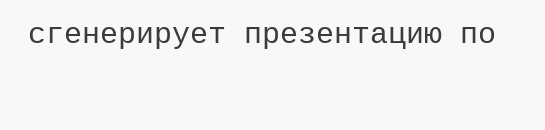сгенерирует презентацию по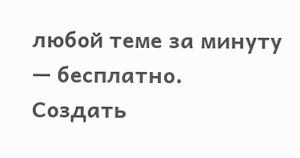любой теме за минуту — бесплатно.
Создать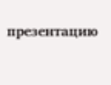презентацию